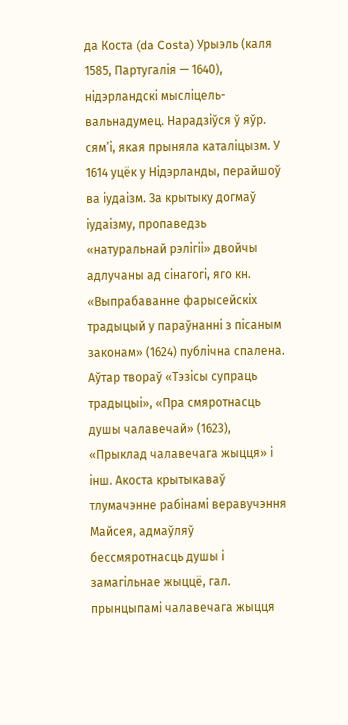да Коста (da Costa) Урыэль (каля 1585, Партугалія — 1640), нідэрландскі мысліцель-вальнадумец. Нарадзіўся ў яўр. сям’і, якая прыняла каталіцызм. У 1614 уцёк у Нідэрланды, перайшоў ва іудаізм. За крытыку догмаў іудаізму, пропаведзь «натуральнай рэлігіі» двойчы адлучаны ад сінагогі, яго кн. «Выпрабаванне фарысейскіх традыцый у параўнанні з пісаным законам» (1624) публічна спалена. Аўтар твораў «Тэзісы супраць традыцыі», «Пра смяротнасць душы чалавечай» (1623), «Прыклад чалавечага жыцця» і інш. Акоста крытыкаваў тлумачэнне рабінамі веравучэння Майсея, адмаўляў бессмяротнасць душы і замагільнае жыццё, гал. прынцыпамі чалавечага жыцця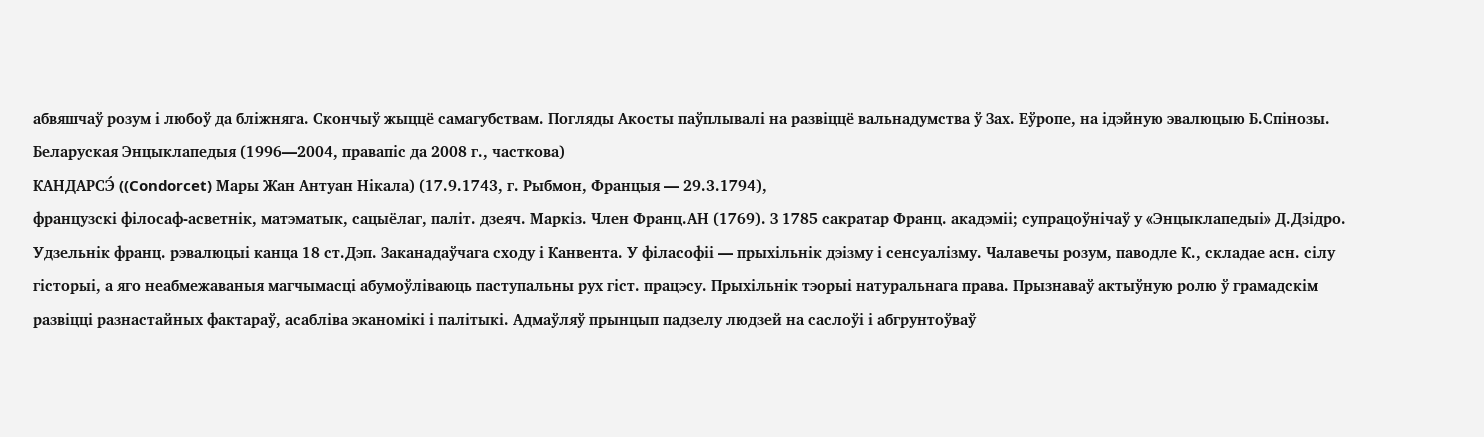абвяшчаў розум і любоў да бліжняга. Скончыў жыццё самагубствам. Погляды Акосты паўплывалі на развіццё вальнадумства ў Зах. Еўропе, на ідэйную эвалюцыю Б.Спінозы.
Беларуская Энцыклапедыя (1996—2004, правапіс да 2008 г., часткова)
КАНДАРСЭ́ ((Condorcet) Мары Жан Антуан Нікала) (17.9.1743, г. Рыбмон, Францыя — 29.3.1794),
французскі філосаф-асветнік, матэматык, сацыёлаг, паліт. дзеяч. Маркіз. Член Франц.АН (1769). З 1785 сакратар Франц. акадэміі; супрацоўнічаў у «Энцыклапедыі» Д.Дзідро. Удзельнік франц. рэвалюцыі канца 18 ст.Дэп. Заканадаўчага сходу і Канвента. У філасофіі — прыхільнік дэізму і сенсуалізму. Чалавечы розум, паводле К., складае асн. сілу гісторыі, а яго неабмежаваныя магчымасці абумоўліваюць паступальны рух гіст. працэсу. Прыхільнік тэорыі натуральнага права. Прызнаваў актыўную ролю ў грамадскім развіцці разнастайных фактараў, асабліва эканомікі і палітыкі. Адмаўляў прынцып падзелу людзей на саслоўі і абгрунтоўваў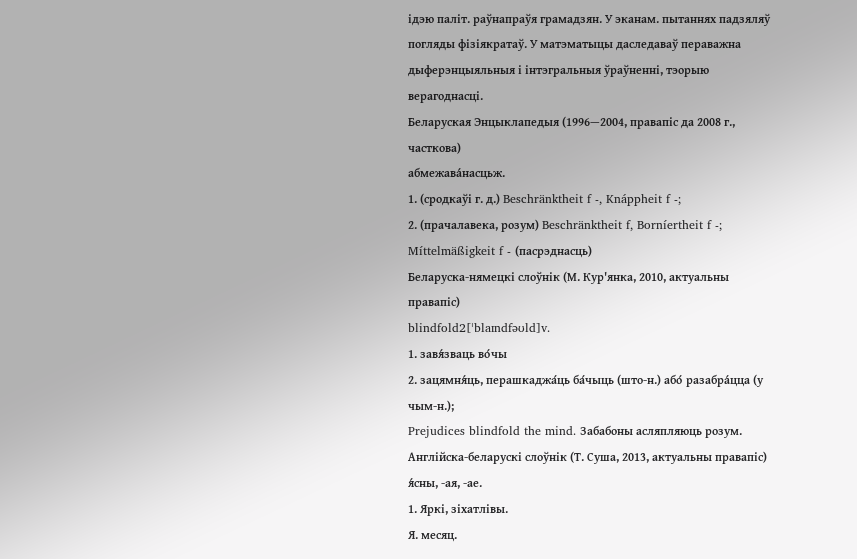ідэю паліт. раўнапраўя грамадзян. У эканам. пытаннях падзяляў погляды фізіякратаў. У матэматыцы даследаваў пераважна дыферэнцыяльныя і інтэгральныя ўраўненні, тэорыю верагоднасці.
Беларуская Энцыклапедыя (1996—2004, правапіс да 2008 г., часткова)
абмежава́насцьж.
1. (сродкаўі г. д.) Beschränktheit f -, Knáppheit f -;
2. (прачалавека, розум) Beschränktheit f, Borníertheit f -; Míttelmäßigkeit f - (пасрэднасць)
Беларуска-нямецкі слоўнік (М. Кур'янка, 2010, актуальны правапіс)
blindfold2[ˈblaɪndfəʊld]v.
1. завя́зваць во́чы
2. зацямня́ць, перашкаджа́ць ба́чыць (што-н.) або́ разабра́цца (у чым-н.);
Prejudices blindfold the mind. Забабоны асляпляюць розум.
Англійска-беларускі слоўнік (Т. Суша, 2013, актуальны правапіс)
я́сны, -ая, -ае.
1. Яркі, зіхатлівы.
Я. месяц.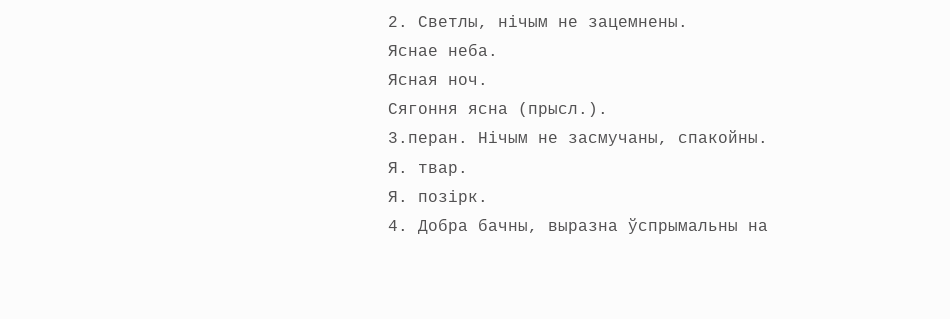2. Светлы, нічым не зацемнены.
Яснае неба.
Ясная ноч.
Сягоння ясна (прысл.).
3.перан. Нічым не засмучаны, спакойны.
Я. твар.
Я. позірк.
4. Добра бачны, выразна ўспрымальны на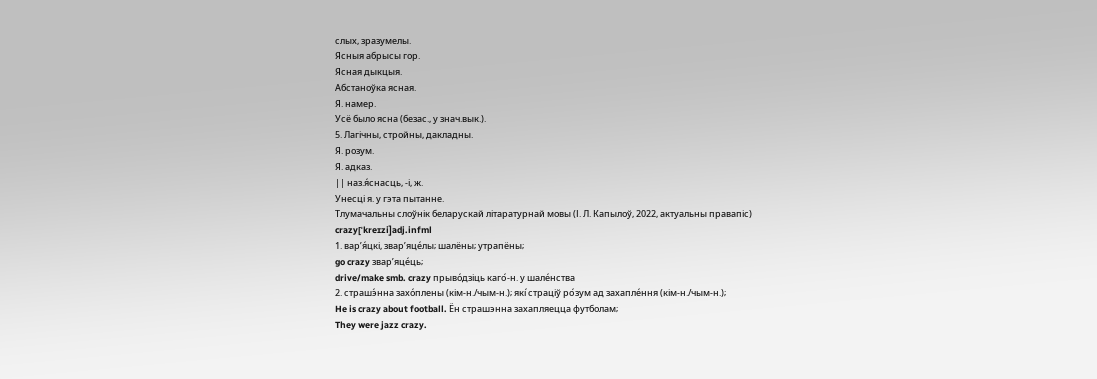слых, зразумелы.
Ясныя абрысы гор.
Ясная дыкцыя.
Абстаноўка ясная.
Я. намер.
Усё было ясна (безас., у знач.вык.).
5. Лагічны, стройны, дакладны.
Я. розум.
Я. адказ.
|| наз.я́снасць, -і, ж.
Унесці я. у гэта пытанне.
Тлумачальны слоўнік беларускай літаратурнай мовы (І. Л. Капылоў, 2022, актуальны правапіс)
crazy[ˈkreɪzi]adj.infml
1. вар’я́цкі, звар’яце́лы; шалёны; утрапёны;
go crazy звар’яце́ць;
drive/make smb. crazy прыво́дзіць каго́-н. у шале́нства
2. страшэ́нна захо́плены (кім-н./чым-н.); які́ страціў ро́зум ад захапле́ння (кім-н./чым-н.);
He is crazy about football. Ён страшэнна захапляецца футболам;
They were jazz crazy.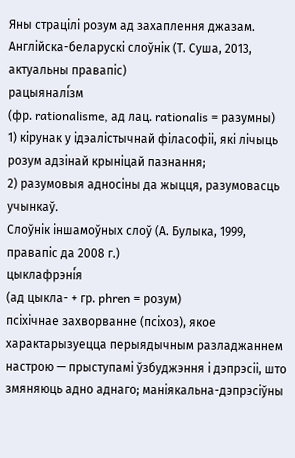Яны страцілі розум ад захаплення джазам.
Англійска-беларускі слоўнік (Т. Суша, 2013, актуальны правапіс)
рацыяналі́зм
(фр. rationalisme, ад лац. rationalis = разумны)
1) кірунак у ідэалістычнай філасофіі, які лічыць розум адзінай крыніцай пазнання;
2) разумовыя адносіны да жыцця, разумовасць учынкаў.
Слоўнік іншамоўных слоў (А. Булыка, 1999, правапіс да 2008 г.)
цыклафрэні́я
(ад цыкла- + гр. phren = розум)
псіхічнае захворванне (псіхоз), якое характарызуецца перыядычным разладжаннем настрою — прыступамі ўзбуджэння і дэпрэсіі, што змяняюць адно аднаго; маніякальна-дэпрэсіўны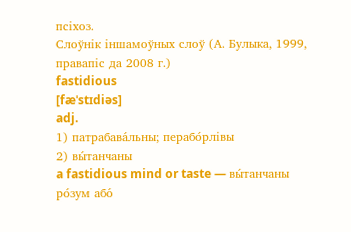псіхоз.
Слоўнік іншамоўных слоў (А. Булыка, 1999, правапіс да 2008 г.)
fastidious
[fæˈstɪdiəs]
adj.
1) патрабава́льны; перабо́рлівы
2) вы́танчаны
a fastidious mind or taste — вы́танчаны ро́зум або́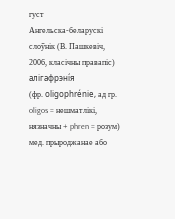густ
Ангельска-беларускі слоўнік (В. Пашкевіч, 2006, класічны правапіс)
алігафрэні́я
(фр. oligophrénie, ад гр. oligos = нешматлікі, нязначны + phren = розум)
мед. прыроджанае або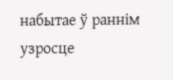набытае ў раннім узросце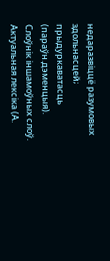недаразвіццё разумовых здольнасцей; прыдуркаватасць (параўн.дэменцыя).
Слоўнік іншамоўных слоў. Актуальная лексіка (А.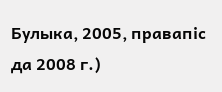Булыка, 2005, правапіс да 2008 г.)